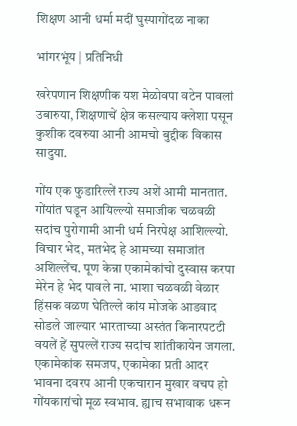शिक्षण आनी धर्मा मदीं घुस्पागोंदळ नाका

भांगरभूंय | प्रतिनिधी

खरेपणान शिक्षणीक यश मेळोवपा वटेन पावलां उबारुया, शिक्षणाचें क्षेत्र कसल्याय क्लेशा पसून कुशीक दवरुया आनी आमचो बुद्दीक विकास सादुया.

गोंय एक फुडारिल्लें राज्य अशें आमी मानतात. गोंयांत घडून आयिल्ल्यो समाजीक चळवळी सदांच पुरोगामी आनी धर्म निरपेक्ष आशिल्ल्यो. विचार भेद, मतभेद हे आमच्या समाजांत अशिल्लेंच. पूण केन्ना एकामेकांचो दुस्वास करपा मेरेन हे भेद पावले ना. भाशा चळवळी वेळार हिंसक वळण घेतिल्ले कांय मोजके आडवाद सोडले जाल्यार भारताच्या अस्तंत किनारपटटी वयलें हें सुपल्लें राज्य सदांच शांतीकायेन जगला. एकामेकांक समजप, एकामेका प्रती आदर भावना दवरप आनी एकचारान मुखार वचप हो गोंयकारांचो मूळ स्वभाव. ह्याच सभावाक धरून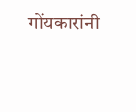गोंयकारांनी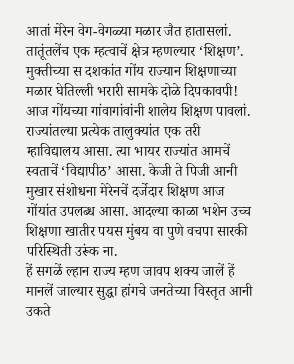आतां मेरेन वेग-वेगळ्या मळार जैत हातासलां. तातूंतलेंच एक म्हत्वाचें क्षेत्र म्हणल्यार ‘शिक्षण’.
मुक्तीच्या स दशकांत गोंय राज्यान शिक्षणाच्या मळार घेतिल्ली भरारी सामके दोळे दिपकावपी! आज गोंयच्या गांवागांवांनी शालेय शिक्षण पावलां. राज्यांतल्या प्रत्येक तालुक्यांत एक तरी म्हाविद्यालय आसा. त्या भायर राज्यांत आमचें स्वताचें ‘विद्यापीठ’ आसा. केजी ते पिजी आनी मुखार संशोधना मेरेनचें दर्जेदार शिक्षण आज गोंयांत उपलब्ध आसा. आदल्या काळा भशेन उच्च शिक्षणा खातीर पयस मुंबय वा पुणे वचपा सारकी परिस्थिती उरूंक ना.
हें सगळें ल्हान राज्य म्हण जावप शक्य जालें हें मानलें जाल्यार सुद्धा हांगचे जनतेच्या विस्तृत आनी उकते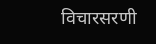विचारसरणी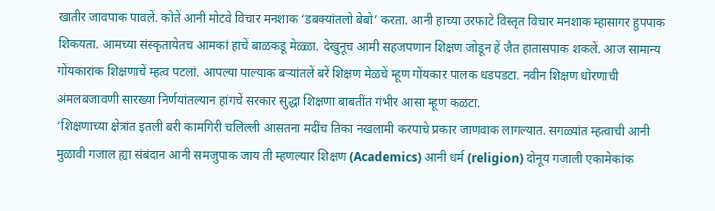खातीर जावपाक पावलें. कोतें आनी मोटवे विचार मनशाक ‘डबक्यांतलो बेबो’ करता. आनी हाच्या उरफाटे विस्तृत विचार मनशाक म्हासागर हुपपाक शिकयता. आमच्या संस्कृतायेतच आमकां हाचें बाळकडू मेळ्ळा. देखुनूच आमी सहजपणान शिक्षण जोडून हें जैत हातासपाक शकलें. आज सामान्य गोंयकारांक शिक्षणाचें म्हत्व पटलां. आपल्या पाल्याक बऱ्यांतलें बरें शिक्षण मेळचें म्हूण गोंयकार पालक धडपडटा. नवीन शिक्षण धोरणाची अंमलबजावणी सारख्या निर्णयांतल्यान हांगचें सरकार सुद्धा शिक्षणा बाबतींत गंभीर आसा म्हूण कळटा.
‘शिक्षणाच्या क्षेत्रांत इतली बरी कामगिरी चलिल्ली आसतना मदींच तिका नखलामी करपाचे प्रकार जाणवाक लागल्यात. सगळ्यांत म्हत्वाची आनी मुळावी गजाल ह्या संबंदान आनी समजुपाक जाय ती म्हणल्यार शिक्षण (Academics) आनी धर्म (religion) दोनूय गजाली एकामेकांक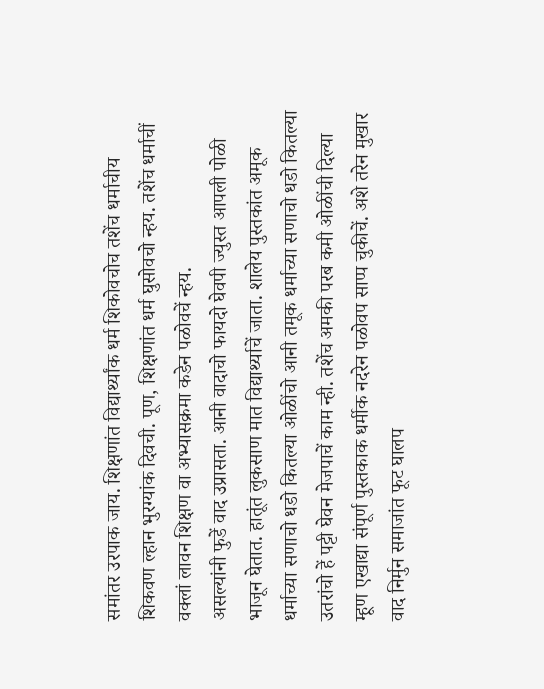समांतर उरपाक जाय. शिक्षणांत विद्यार्थ्यांक धर्म शिकोवचोच तशेंच धर्माचीय शिकवण ल्हान भुरग्यांक दिवची. पूण, शिक्षणांत धर्म घुसोवचो न्हय. तशेंच धर्माचीं वक्लां लावन शिक्षण वा अभ्यासक्रमा कडेन पळोवचें न्हय.
असल्यांनी फुडें वाद उप्रासता. आनी वादाचो फायदो घेवपी ज्युस्त आपली पोळी भाजून घेतात. हातूंत लुकसाण मात विद्यार्थ्याचें जाता. शालेय पुस्तकांत अमूक धर्माच्या सणाचो धडो कितल्या ओळींचो आनी तमूक धर्माच्या सणाचो धडो कितल्या उतरांचो हें पट्टी घेवन मेजपाचें काम न्ही. तशेंच अमकी परब कमी ओळींची दिल्या म्हूण एखाद्या संपूर्ण पुस्तकाक धर्मीक नदरेन पळोवप साप्प चुकीचें. अशे तरेन मुखार वाद निर्मुन समाजांत फूट घालप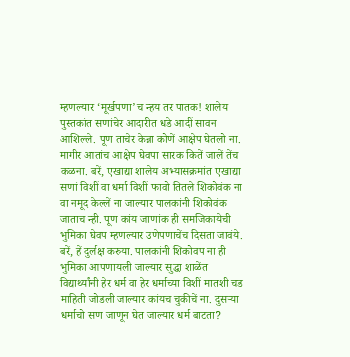म्हणल्यार ‘मूर्खपणा’च न्हय तर पातक! शालेय पुस्तकांत सणांचेर आदारीत धडे आदीं सावन आशिल्ले. पूण ताचेर केन्ना कोणें आक्षेप घेतलो ना. मागीर आतांच आक्षेप घेवपा सारक कितें जालें तेंच कळना. बरें, एखाद्या शालेय अभ्यासक्रमांत एखाद्या सणां विशीं वा धर्मा विशीं फावो तितले शिकोवंक ना वा नमूद केल्लें ना जाल्यार पालकांनी शिकोवंक जाताच न्ही. पूण कांय जाणांक ही समजिकायेची भुमिका घेवप म्हणल्यार उणेपणाचेंच दिसता जावंये.
बरें, हें दुर्लक्ष करुया. पालकांनी शिकोवप ना ही भुमिका आपणायली जाल्यार सुद्धा शाळेंत विद्यार्थ्यांनी हेर धर्म वा हेर धर्माच्या विशीं मातशी चड माहिती जोडली जाल्यार कांयच चुकीचें ना. दुसऱ्या धर्माचो सण जाणून घेत जाल्यार धर्म बाटता?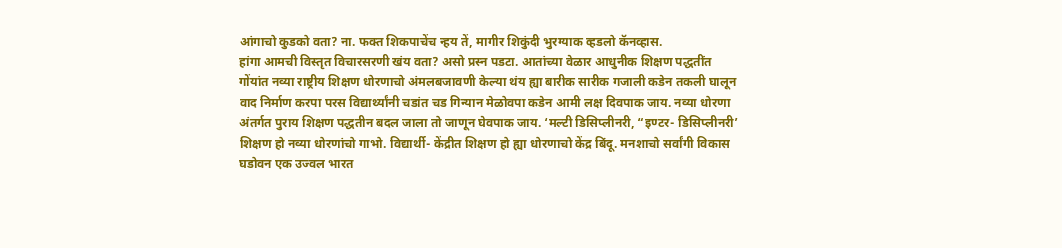आंगाचो कुडको वता? ना. फक्त शिकपाचेंच न्हय तें, मागीर शिकुंदी भुरग्याक व्हडलो कॅनव्हास.
हांगा आमची विस्तृत विचारसरणी खंय वता? असो प्रस्न पडटा. आतांच्या वेळार आधुनीक शिक्षण पद्धतींत गोंयांत नव्या राष्ट्रीय शिक्षण धोरणाचो अंमलबजावणी केल्या थंय ह्या बारीक सारीक गजाली कडेन तकली घालून वाद निर्माण करपा परस विद्यार्थ्यांनी चडांत चड गिन्यान मेळोवपा कडेन आमी लक्ष दिवपाक जाय. नव्या धोरणा अंतर्गत पुराय शिक्षण पद्धतीन बदल जाला तो जाणून घेवपाक जाय. ‘मल्टी डिसिप्लीनरी, “इण्टर- डिसिप्लीनरी’ शिक्षण हो नव्या धोरणांचो गाभो. विद्यार्थी- केंद्रीत शिक्षण हो ह्या धोरणाचो केंद्र बिंदू. मनशाचो सर्वांगी विकास घडोवन एक उज्वल भारत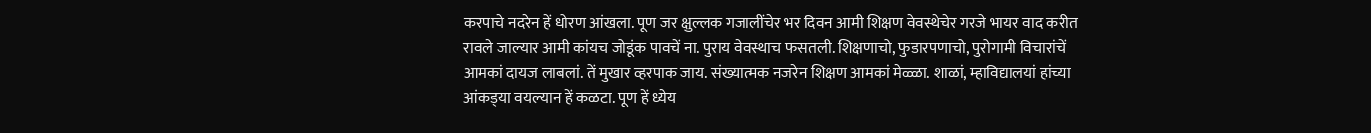करपाचे नदरेन हें धोरण आंखला. पूण जर क्षुल्लक गजालींचेर भर दिवन आमी शिक्षण वेवस्थेचेर गरजे भायर वाद करीत रावले जाल्यार आमी कांयच जोडूंक पावचें ना. पुराय वेवस्थाच फसतली. शिक्षणाचो, फुडारपणाचो, पुरोगामी विचारांचें आमकां दायज लाबलां. तें मुखार व्हरपाक जाय. संख्यात्मक नजरेन शिक्षण आमकां मेळ्ळा. शाळां, म्हाविद्यालयां हांच्या आंकड्‌या वयल्यान हें कळटा. पूण हें ध्येय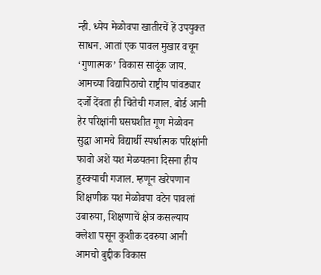न्ही. ध्येय मेळोवपा खातीरचें हें उपयुक्त साधन. आतां एक पावल मुखार वचून ‘गुणात्मक’ विकास सादूंक जाय. आमच्या विद्यापिठाचो राष्ट्रीय पांवड्यार दर्जो देंवता ही चिंतेची गजाल. बोर्ड आनी हेर परिक्षांनी घसघशीत गूण मेळोवन सुद्धा आमचे विद्यार्थी स्पर्धात्मक परिक्षांनी फावो अशें यश मेळयतना दिसना हीय हुस्क्याची गजाल. म्हणून खरेपणान शिक्षणीक यश मेळोवपा वटेन पावलां उबारुया, शिक्षणाचें क्षेत्र कसल्याय क्लेशा पसून कुशीक दवरुया आनी आमचो बुद्दीक विकास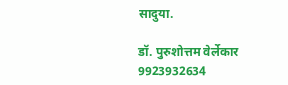सादुया.

डॉ. पुरुशोत्तम वेर्लेकार
9923932634